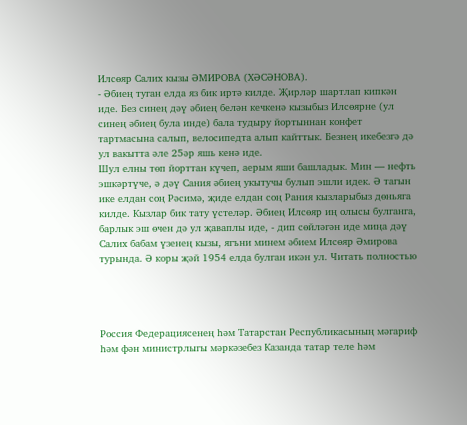Илсөяр Салих кызы ӘМИРОВА (ХӘСӘНОВА).
- Әбиең туган елда яз бик иртә килде. Җирләр шартлап кипкән иде. Без синең дәү әбиең белән кечкенә кызыбыз Илсөярне (ул синең әбиең була инде) бала тудыру йортыннан конфет тартмасына салып, велосипедта алып кайттык. Безнең икебезгә дә ул вакытта әле 25әр яшь кенә иде.
Шул елны төп йорттан күчеп, аерым яши башладык. Мин — нефть эшкәртүче, ә дәү Сания әбиең укытучы булып эшли идек. Ә тагын ике елдан соң Рәсимә, җиде елдан соң Рания кызларыбыз дөньяга килде. Кызлар бик тату үстеләр. Әбиең Илсөяр иң олысы булганга, барлык эш өчен дә ул җаваплы иде, - дип сөйләгән иде миңа дәү Салих бабам үзенең кызы, ягъни минем әбием Илсөяр Әмирова турында. Ә коры җәй 1954 елда булган икән ул. Читать полностью




Россия Федерациясенең һәм Татарстан Республикасының мәгариф һәм фән министрлыгы мәркәзебез Казанда татар теле һәм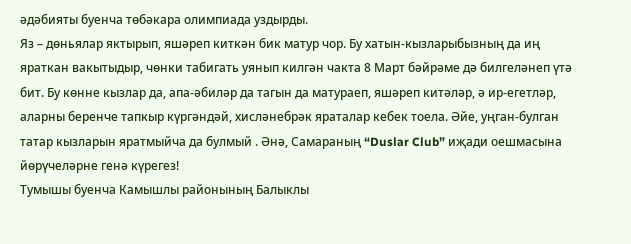әдәбияты буенча төбәкара олимпиада уздырды.
Яз – дөньялар яктырып, яшәреп киткән бик матур чор. Бу хатын-кызларыбызның да иң яраткан вакытыдыр, чөнки табигать уянып килгән чакта 8 Март бәйрәме дә билгеләнеп үтә бит. Бу көнне кызлар да, апа-әбиләр да тагын да матураеп, яшәреп китәләр, ә ир-егетләр, аларны беренче тапкыр күргәндәй, хисләнебрәк яраталар кебек тоела. Әйе, уңган-булган татар кызларын яратмыйча да булмый . Әнә, Самараның “Duslar Club” иҗади оешмасына йөрүчеләрне генә күрегез!
Тумышы буенча Камышлы районының Балыклы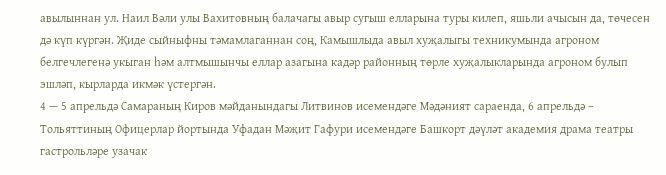авылыннан ул. Наил Вәли улы Вахитовның балачагы авыр сугыш елларына туры килеп, яшьли ачысын да, төчесен дә күп күргән. Җиде сыйныфны тәмамлаганнан соң, Камышлыда авыл хуҗалыгы техникумында агроном белгечлегенә укыган һәм алтмышынчы еллар азагына кадәр районның төрле хуҗалыкларында агроном булып эшләп, кырларда икмәк үстергән.
4 — 5 апрельдә Самараның Киров мәйданындагы Литвинов исемендәге Мәдәният сараенда, 6 апрельдә – Тольяттиның Офицерлар йортында Уфадан Мәҗит Гафури исемендәге Башкорт дәүләт академия драма театры гастрольләре узачак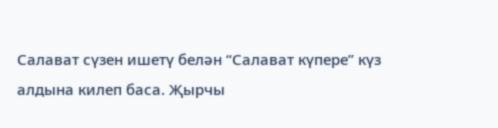Салават сүзен ишетү белән “Салават күпере” күз алдына килеп баса. Җырчы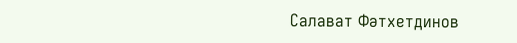Салават Фәтхетдинов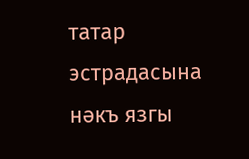татар эстрадасына нәкъ язгы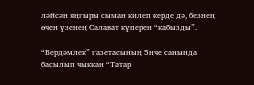ләйсән яңгыры сыман килеп керде дә, безнең өчен үзенең Салават күперен “кабызды”.

“Бердәмлек” газетасының 5нче санында басылып чыккан “Татар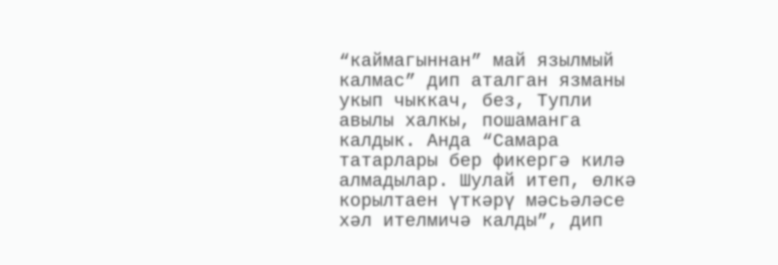“каймагыннан” май язылмый калмас” дип аталган язманы укып чыккач, без, Тупли авылы халкы, пошаманга калдык. Анда “Самара татарлары бер фикергә килә алмадылар. Шулай итеп, өлкә корылтаен үткәрү мәсьәләсе хәл ителмичә калды”, дип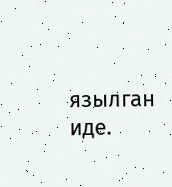язылган иде.